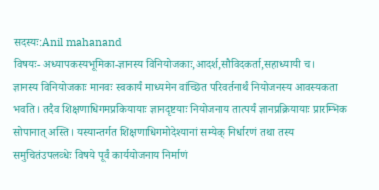सदस्यः:Anil mahanand
विषयः- अध्यापकस्यभूमिका-ज्ञानस्य विनियोजकाः,आदर्श,सौविदकर्ता,सहाध्यायी च।
ज्ञानस्य विनियोजकाः मानवः स्वकार्यं माध्यमेन वांच्छित परिवर्तनार्थं नियोजनस्य आवस्यकता भवति। तदैव शिक्षणाधिगमप्रकियायाः ज्ञानदृष्टयाः नियोजनाय तात्पर्यं ज्ञानप्रक्रियायाः प्रारम्भिक सोपानात् अस्ति। यस्यान्तर्गत शिक्षणाधिगमोदेश्यानां सम्येक् निर्धारणं तथा तस्य समुचितंउपलव्धेः विषये पूर्वं कार्ययोजनाय निर्माणं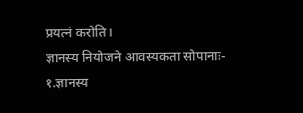प्रयत्नं करोति।
ज्ञानस्य नियोजने आवस्यकता सोपानाः-
१.ज्ञानस्य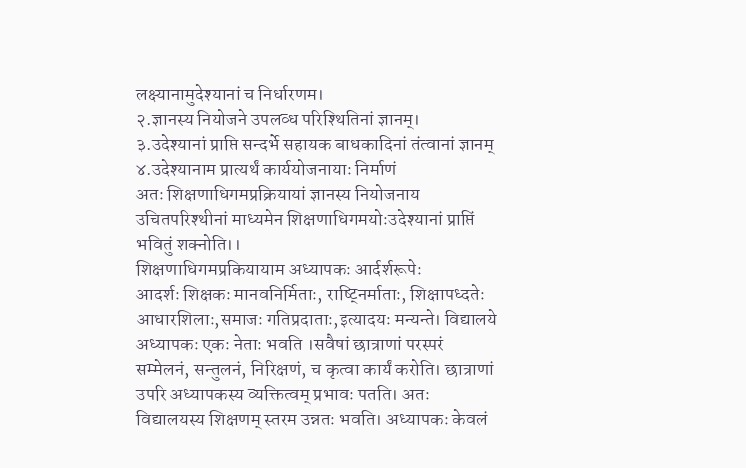लक्ष्यानामुदेश्यानां च निर्धारणम।
२.ज्ञानस्य नियोजने उपलव्ध परिश्थितिनां ज्ञानम्।
३.उदेश्यानां प्राप्ति सन्दर्भे सहायक बाधकादिनां तंत्वानां ज्ञानम्
४.उदेश्यानाम प्रात्यर्थं कार्ययोजनायाः निर्माणं
अतः शिक्षणाधिगमप्रक्रियायां ज्ञानस्य नियोजनाय उचितपरिश्थीनां माध्यमेन शिक्षणाधिगमयोःउदेश्यानां प्राप्तिं भवितुं शक्नोति।।
शिक्षणाधिगमप्रकियायाम अध्यापकः आर्दर्शरूपेः
आदर्शः शिक्षकः मानवनिर्मिताः, राष्ट्निर्माताः, शिक्षापध्दतेः आधारशिलाः,समाजः गतिप्रदाताः,इत्यादयः मन्यन्ते। विद्यालये अध्यापकः एकः नेताः भवति ।सवैषां छात्राणां परस्परं सम्मेलनं, सन्तुलनं, निरिक्षणं, च कृत्वा कार्यं करोति। छात्राणां उपरि अध्यापकस्य व्यक्तित्वम् प्रभावः पतति। अतः विद्यालयस्य शिक्षणम् स्तरम उन्नतः भवति। अध्यापकः केवलं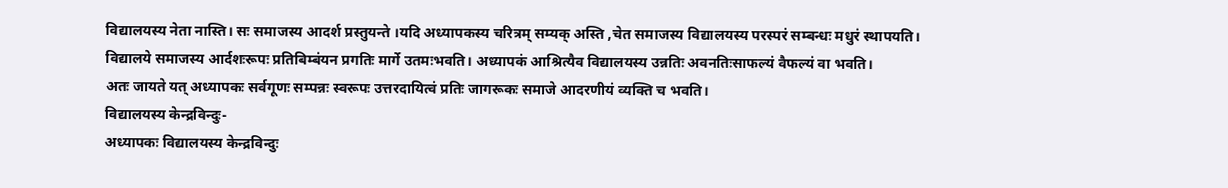विद्यालयस्य नेता नास्ति। सः समाजस्य आदर्श प्रस्तुयन्ते ।यदि अध्यापकस्य चरित्रम् सम्यक् अस्ति ,चेत समाजस्य विद्यालयस्य परस्परं सम्बन्धः मधुरं स्थापयति। विद्यालये समाजस्य आर्दशःरूपः प्रतिबिम्बंयन प्रगतिः मार्गे उतमःभवति। अध्यापकं आश्रित्यैव विद्यालयस्य उन्नतिः अवनतिःसाफल्यं वैफल्यं वा भवति।
अतः जायते यत् अध्यापकः सर्वगूणः सम्पन्नः स्वरूपः उत्तरदायित्वं प्रतिः जागरूकः समाजे आदरणीयं व्यक्ति च भवति।
विद्यालयस्य केन्द्रविन्दुः-
अध्यापकः विद्यालयस्य केन्द्रविन्दुः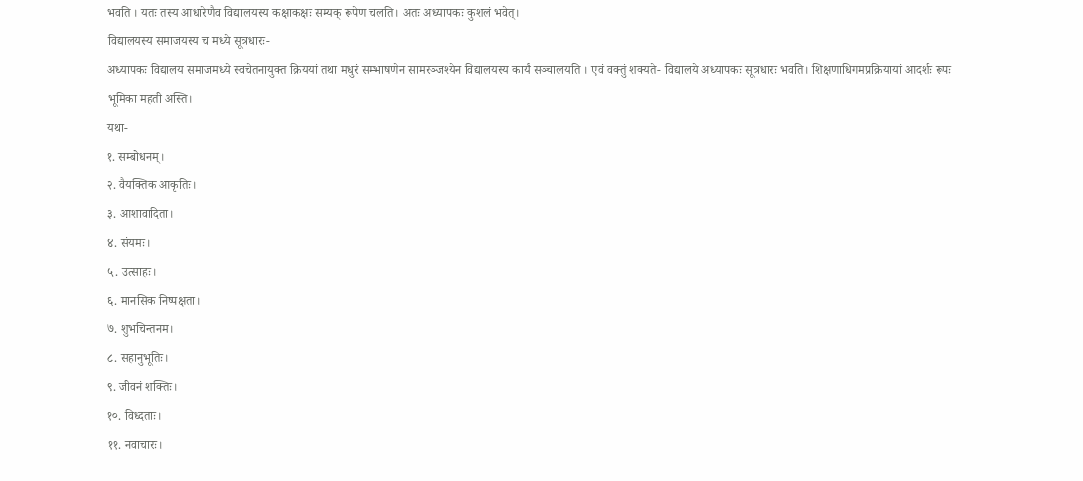भवति । यतः तस्य आधारेणैव विद्यालयस्य कक्षाकक्षः सम्यक् रूपेण चलति। अतः अध्यापकः कुशलं भवेत्।
विद्यालयस्य समाजयस्य च मध्ये सूत्रधारः-
अध्यापकः विद्यालय समाजमध्ये स्वचेतनायुक्त क्रिययां तथा मधुरं सम्भाषणेन सामरञ्जश्येन विद्यालयस्य कार्यं सञ्चालयति । एवं वक्तुं शक्यते- विद्यालये अध्यापकः सूत्रधारः भवति। शिक्षणाधिगमप्रक्रियायां आदर्शः रूपः भूमिका महती अस्ति।
यथा-
१. सम्बोधनम्।
२. वैयक्तिक आकृतिः।
३. आशावादिता।
४. संयमः।
५. उत्साहः।
६. मानसिक निष्पक्षता।
७. शुभचिन्तनम।
८. सहानुभूतिः।
९. जीवनं शक्तिः।
१०. विध्दताः।
११. नवाचारः।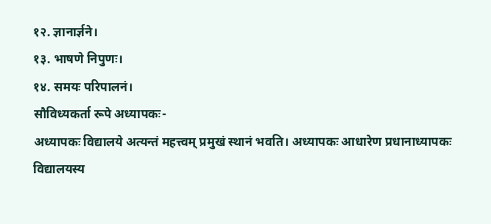१२. ज्ञानार्ज्ञने।
१३. भाषणे निपुणः।
१४. समयः परिपालनं।
सौविध्यकर्ता रूपे अध्यापकः-
अध्यापकः विद्यालये अत्यन्तं महत्त्वम् प्रमुखं स्थानं भवति। अध्यापकः आधारेण प्रधानाध्यापकः विद्यालयस्य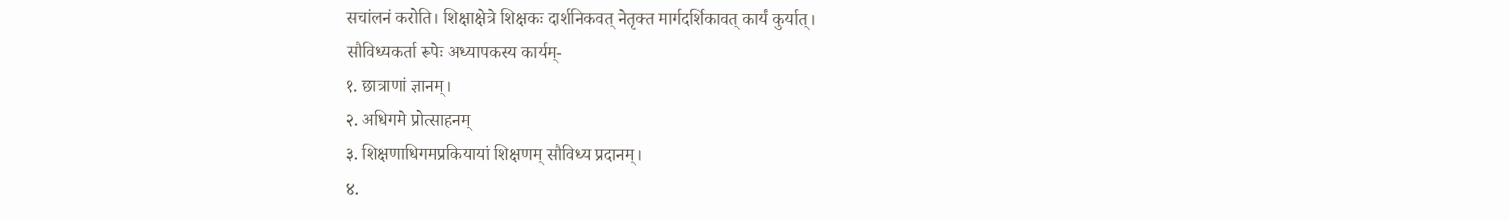सचांलनं करोति। शिक्षाक्षेत्रे शिक्षकः दार्शनिकवत् नेतृक्त मार्गदर्शिकावत् कार्यं कुर्यात्।
सौविध्यकर्ता रूपेः अध्यापकस्य कार्यम्-
१. छात्राणां ज्ञानम्।
२. अधिगमे प्रोत्साहनम्
३. शिक्षणाधिगमप्रकियायां शिक्षणम् सौविध्य प्रदानम्।
४.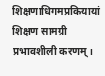शिक्षणाधिगमप्रकियायां शिक्षण सामग्री प्रभावशीली करणम्।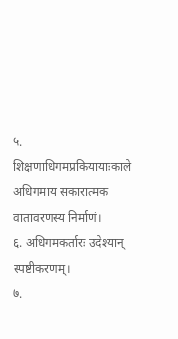५. शिक्षणाधिगमप्रकियायाःकाले अधिगमाय सकारात्मक वातावरणस्य निर्माणं।
६. अधिगमकर्तारः उदेश्यान् स्पष्टीकरणम्।
७.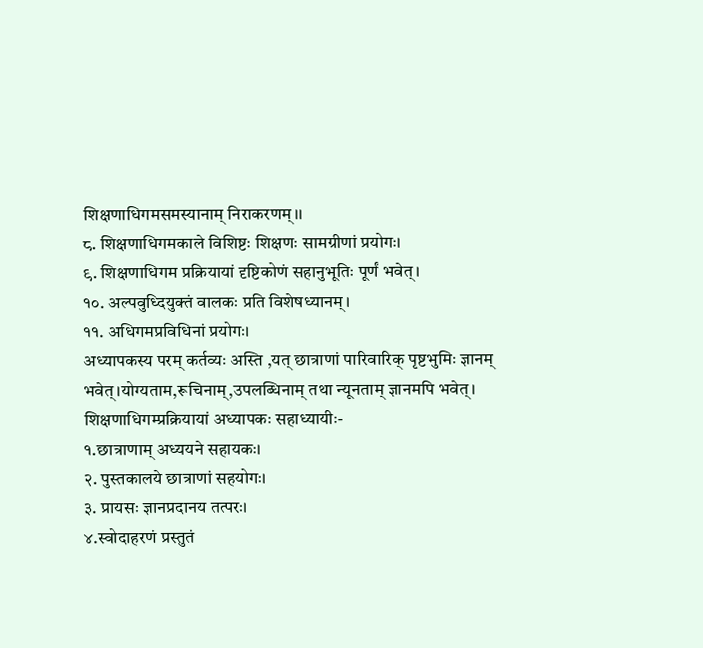शिक्षणाधिगमसमस्यानाम् निराकरणम्।।
८. शिक्षणाधिगमकाले विशिष्टः शिक्षणः सामग्रीणां प्रयोगः।
९. शिक्षणाधिगम प्रक्रियायां दृष्टिकोणं सहानुभूतिः पूर्णं भवेत्।
१०. अल्पवुध्दियुक्तं वालकः प्रति विशेषध्यानम्।
११. अधिगमप्रविधिनां प्रयोगः।
अध्यापकस्य परम् कर्तव्यः अस्ति ,यत् छात्राणां पारिवारिक् पृष्टभुमिः ज्ञानम् भवेत्।योग्यताम,रूचिनाम्,उपलब्धिनाम् तथा न्यूनताम् ज्ञानमपि भवेत्।
शिक्षणाधिगम्प्रक्रियायां अध्यापकः सहाध्यायीः-
१.छात्राणाम् अध्ययने सहायकः।
२. पुस्तकालये छात्राणां सहयोगः।
३. प्रायसः ज्ञानप्रदानय तत्परः।
४.स्वोदाहरणं प्रस्तुतं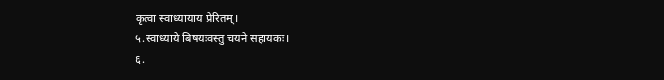कृत्वा स्वाध्यायाय प्रेरितम्।
५.स्वाध्याये बिषयःवस्तु चयने सहायकः।
६.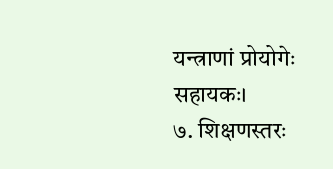यन्त्राणां प्रोयोगेः सहायकः।
७. शिक्षणस्तरः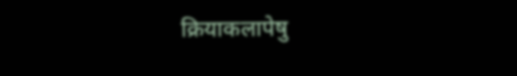क्रियाकलापेषु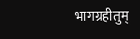भागग्रहीतुम्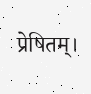प्रेषितम्।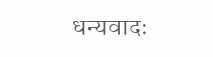धन्यवादः